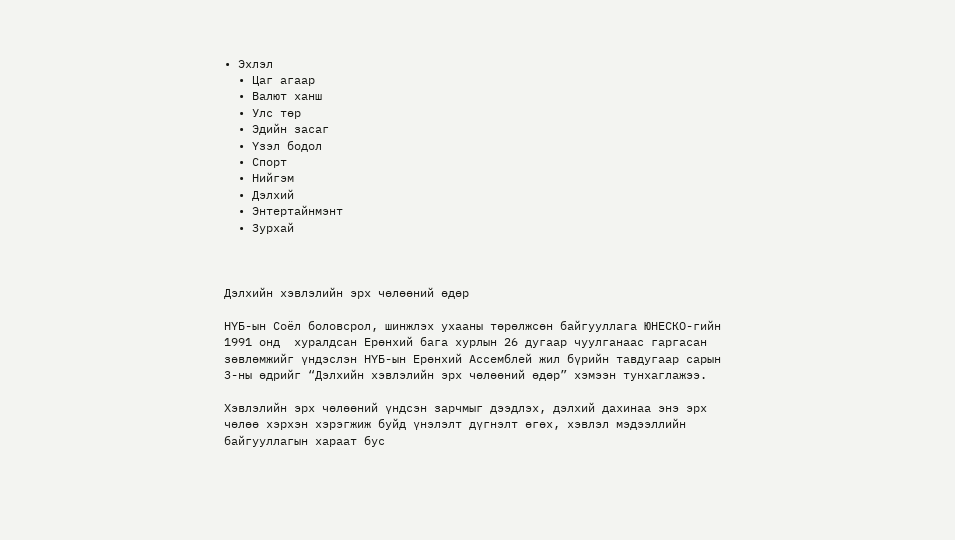• Эхлэл
  • Цаг агаар
  • Валют ханш
  • Улс төр
  • Эдийн засаг
  • Үзэл бодол
  • Спорт
  • Нийгэм
  • Дэлхий
  • Энтертайнмэнт
  • Зурхай



Дэлхийн хэвлэлийн эрх чөлөөний өдөр

НҮБ-ын Соёл боловсрол, шинжлэх ухааны төрөлжсөн байгууллага ЮНЕСКО-гийн 1991 онд  хуралдсан Ерөнхий бага хурлын 26 дугаар чуулганаас гаргасан зөвлөмжийг үндэслэн НҮБ-ын Ерөнхий Ассемблей жил бүрийн тавдугаар сарын 3-ны өдрийг “Дэлхийн хэвлэлийн эрх чөлөөний өдөр” хэмээн тунхаглажээ.

Хэвлэлийн эрх чөлөөний үндсэн зарчмыг дээдлэх, дэлхий дахинаа энэ эрх чөлөө хэрхэн хэрэгжиж буйд үнэлэлт дүгнэлт өгөх, хэвлэл мэдээллийн байгууллагын хараат бус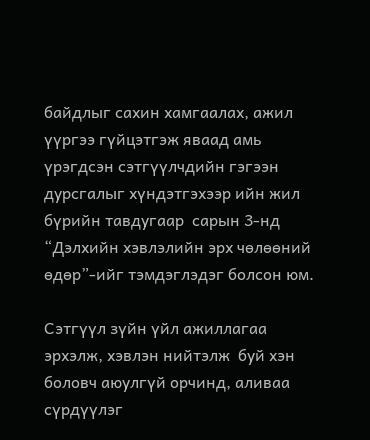байдлыг сахин хамгаалах, ажил үүргээ гүйцэтгэж яваад амь үрэгдсэн сэтгүүлчдийн гэгээн дурсгалыг хүндэтгэхээр ийн жил бүрийн тавдугаар  сарын 3-нд “Дэлхийн хэвлэлийн эрх чөлөөний өдөр”-ийг тэмдэглэдэг болсон юм.

Сэтгүүл зүйн үйл ажиллагаа эрхэлж, хэвлэн нийтэлж  буй хэн боловч аюулгүй орчинд, аливаа сүрдүүлэг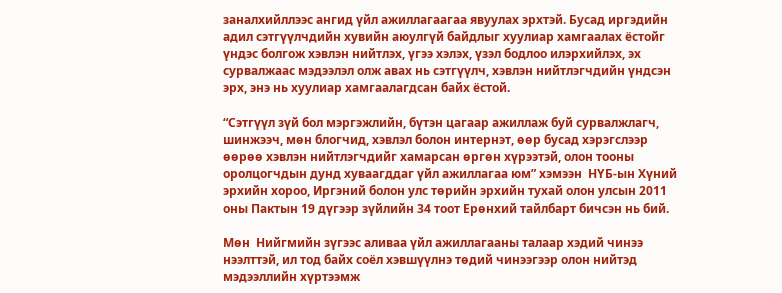заналхийллээс ангид үйл ажиллагаагаа явуулах эрхтэй. Бусад иргэдийн адил сэтгүүлчдийн хувийн аюулгүй байдлыг хуулиар хамгаалах ёстойг үндэс болгож хэвлэн нийтлэх, үгээ хэлэх, үзэл бодлоо илэрхийлэх, эх сурвалжаас мэдээлэл олж авах нь сэтгүүлч, хэвлэн нийтлэгчдийн үндсэн эрх, энэ нь хуулиар хамгаалагдсан байх ёстой.

“Сэтгүүл зүй бол мэргэжлийн, бүтэн цагаар ажиллаж буй сурвалжлагч, шинжээч, мөн блогчид, хэвлэл болон интернэт, өөр бусад хэрэгслээр өөрөө хэвлэн нийтлэгчдийг хамарсан өргөн хүрээтэй, олон тооны оролцогчдын дунд хуваагддаг үйл ажиллагаа юм” хэмээн  НҮБ-ын Хүний эрхийн хороо, Иргэний болон улс төрийн эрхийн тухай олон улсын 2011 оны Пактын 19 дүгээр зүйлийн 34 тоот Ерөнхий тайлбарт бичсэн нь бий.

Мөн  Нийгмийн зүгээс аливаа үйл ажиллагааны талаар хэдий чинээ нээлттэй, ил тод байх соёл хэвшүүлнэ төдий чинээгээр олон нийтэд мэдээллийн хүртээмж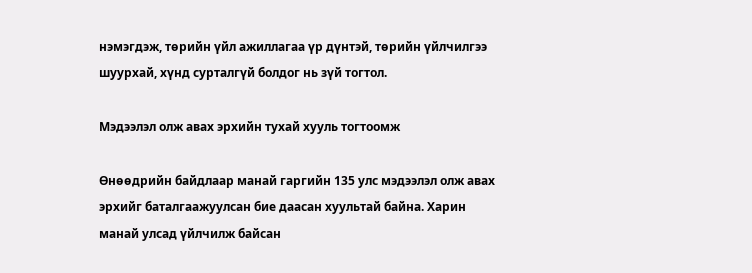нэмэгдэж, төрийн үйл ажиллагаа үр дүнтэй, төрийн үйлчилгээ шуурхай, хүнд сурталгүй болдог нь зүй тогтол.

Мэдээлэл олж авах эрхийн тухай хууль тогтоомж

Өнөөдрийн байдлаар манай гаргийн 135 улс мэдээлэл олж авах эрхийг баталгаажуулсан бие даасан хуультай байна. Харин манай улсад үйлчилж байсан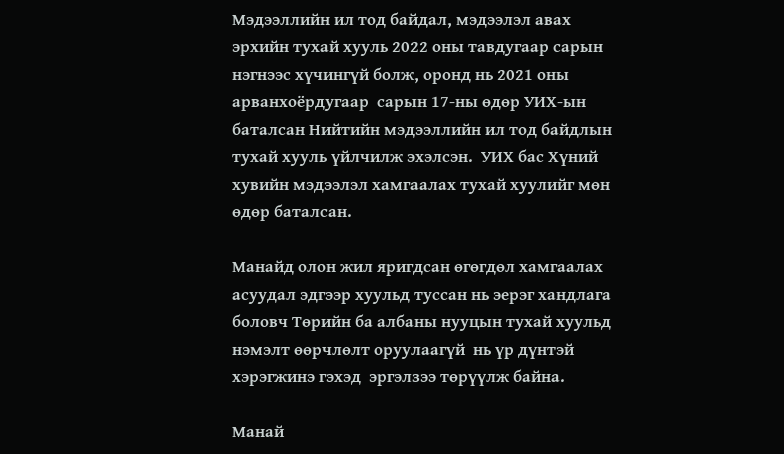Мэдээллийн ил тод байдал, мэдээлэл авах эрхийн тухай хууль 2022 оны тавдугаар сарын нэгнээс хүчингүй болж, оронд нь 2021 оны арванхоёрдугаар  сарын 17-ны өдөр УИХ-ын  баталсан Нийтийн мэдээллийн ил тод байдлын тухай хууль үйлчилж эхэлсэн.  УИХ бас Хүний хувийн мэдээлэл хамгаалах тухай хуулийг мөн өдөр баталсан.

Манайд олон жил яригдсан өгөгдөл хамгаалах асуудал эдгээр хуульд туссан нь эерэг хандлага боловч Төрийн ба албаны нууцын тухай хуульд нэмэлт өөрчлөлт оруулаагүй  нь үр дүнтэй хэрэгжинэ гэхэд  эргэлзээ төрүүлж байна.

Манай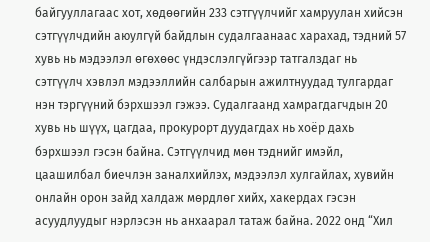байгууллагаас хот, хөдөөгийн 233 сэтгүүлчийг хамруулан хийсэн сэтгүүлчдийн аюулгүй байдлын судалгаанаас харахад, тэдний 57 хувь нь мэдээлэл өгөхөөс үндэслэлгүйгээр татгалздаг нь сэтгүүлч хэвлэл мэдээллийн салбарын ажилтнуудад тулгардаг нэн тэргүүний бэрхшээл гэжээ. Судалгаанд хамрагдагчдын 20 хувь нь шүүх, цагдаа, прокурорт дуудагдах нь хоёр дахь бэрхшээл гэсэн байна. Сэтгүүлчид мөн тэднийг имэйл, цаашилбал биечлэн заналхийлэх, мэдээлэл хулгайлах, хувийн онлайн орон зайд халдаж мөрдлөг хийх, хакердах гэсэн асуудлуудыг нэрлэсэн нь анхаарал татаж байна. 2022 онд “Хил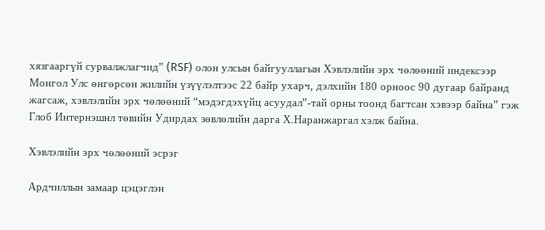хязгааргүй сурвалжлагчид” (RSF) олон улсын байгууллагын Хэвлэлийн эрх чөлөөний индексээр Монгол Улс өнгөрсөн жилийн үзүүлэлтээс 22 байр ухарч, дэлхийн 180 орноос 90 дугаар байранд жагсаж, хэвлэлийн эрх чөлөөний “мэдэгдэхүйц асуудал”-тай орны тоонд багтсан хэвээр байна” гэж Глоб Интернэшнл төвийн Удирдах зөвлөлийн дарга Х.Наранжаргал хэлж байна.

Хэвлэлийн эрх чөлөөний эсрэг

Ардчиллын замаар цэцэглэн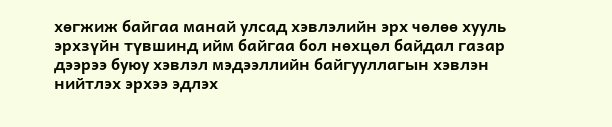хөгжиж байгаа манай улсад хэвлэлийн эрх чөлөө хууль эрхзүйн түвшинд ийм байгаа бол нөхцөл байдал газар дээрээ буюу хэвлэл мэдээллийн байгууллагын хэвлэн нийтлэх эрхээ эдлэх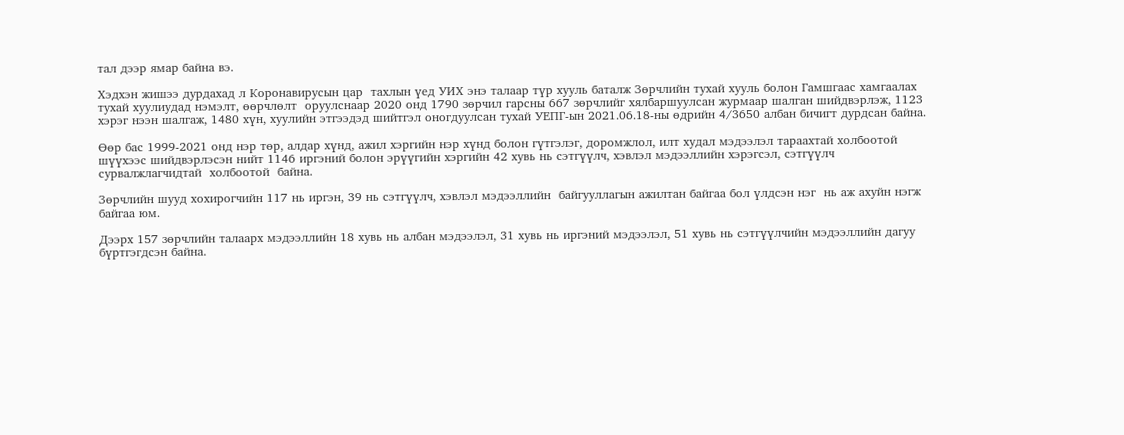тал дээр ямар байна вэ.

Хэдхэн жишээ дурдахад л Коронавирусын цар  тахлын үед УИХ энэ талаар түр хууль баталж Зөрчлийн тухай хууль болон Гамшгаас хамгаалах тухай хуулиудад нэмэлт, өөрчлөлт  оруулснаар 2020 онд 1790 зөрчил гарсны 667 зөрчлийг хялбаршуулсан журмаар шалган шийдвэрлэж, 1123 хэрэг нээн шалгаж, 1480 хүн, хуулийн этгээдэд шийтгэл оногдуулсан тухай УЕПГ-ын 2021.06.18-ны өдрийн 4/3650 албан бичигт дурдсан байна.

Өөр бас 1999-2021 онд нэр төр, алдар хүнд, ажил хэргийн нэр хүнд болон гүтгэлэг, доромжлол, илт худал мэдээлэл тараахтай холбоотой шүүхээс шийдвэрлэсэн нийт 1146 иргэний болон эрүүгийн хэргийн 42 хувь нь сэтгүүлч, хэвлэл мэдээллийн хэрэгсэл, сэтгүүлч сурвалжлагчидтай  холбоотой  байна.

Зөрчлийн шууд хохирогчийн 117 нь иргэн, 39 нь сэтгүүлч, хэвлэл мэдээллийн  байгууллагын ажилтан байгаа бол үлдсэн нэг  нь аж ахуйн нэгж байгаа юм.

Дээрх 157 зөрчлийн талаарх мэдээллийн 18 хувь нь албан мэдээлэл, 31 хувь нь иргэний мэдээлэл, 51 хувь нь сэтгүүлчийн мэдээллийн дагуу бүртгэгдсэн байна.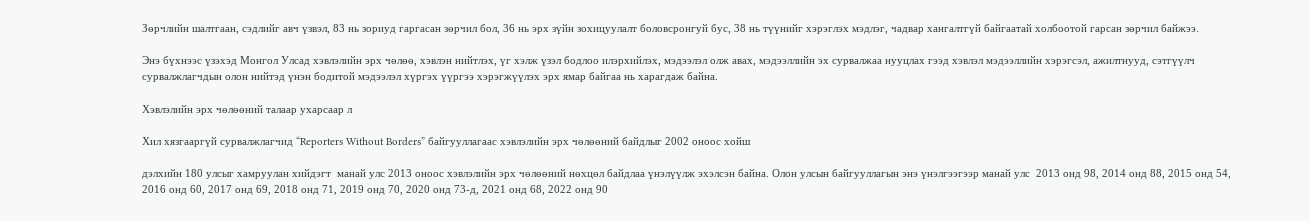Зөрчлийн шалтгаан, сэдлийг авч үзвэл, 83 нь зориуд гаргасан зөрчил бол, 36 нь эрх зүйн зохицуулалт боловсронгуй бус, 38 нь түүнийг хэрэглэх мэдлэг, чадвар хангалтгүй байгаатай холбоотой гарсан зөрчил байжээ.

Энэ бүхнээс үзэхэд Монгол Улсад хэвлэлийн эрх чөлөө, хэвлэн нийтлэх, үг хэлж үзэл бодлоо илэрхийлэх, мэдээлэл олж авах, мэдээллийн эх сурвалжаа нууцлах гээд хэвлэл мэдээллийн хэрэгсэл, ажилтнууд, сэтгүүлч сурвалжлагчдын олон нийтэд үнэн бодитой мэдээлэл хүргэх үүргээ хэрэгжүүлэх эрх ямар байгаа нь харагдаж байна.

Хэвлэлийн эрх чөлөөний талаар ухарсаар л

Хил хязгааргүй сурвалжлагчид “Reporters Without Borders” байгууллагаас хэвлэлийн эрх чөлөөний байдлыг 2002 оноос хойш

дэлхийн 180 улсыг хамруулан хийдэгт  манай улс 2013 оноос хэвлэлийн эрх чөлөөний нөхцөл байдлаа үнэлүүлж эхэлсэн байна. Олон улсын байгууллагын энэ үнэлгээгээр манай улс  2013 онд 98, 2014 онд 88, 2015 онд 54, 2016 онд 60, 2017 онд 69, 2018 онд 71, 2019 онд 70, 2020 онд 73-д, 2021 онд 68, 2022 онд 90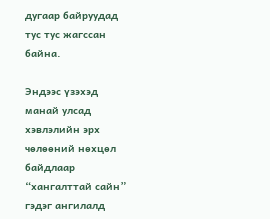дугаар байруудад тус тус жагссан байна.

Эндээс үзэхэд манай улсад хэвлэлийн эрх чөлөөний нөхцөл байдлаар  “хангалттай сайн” гэдэг ангилалд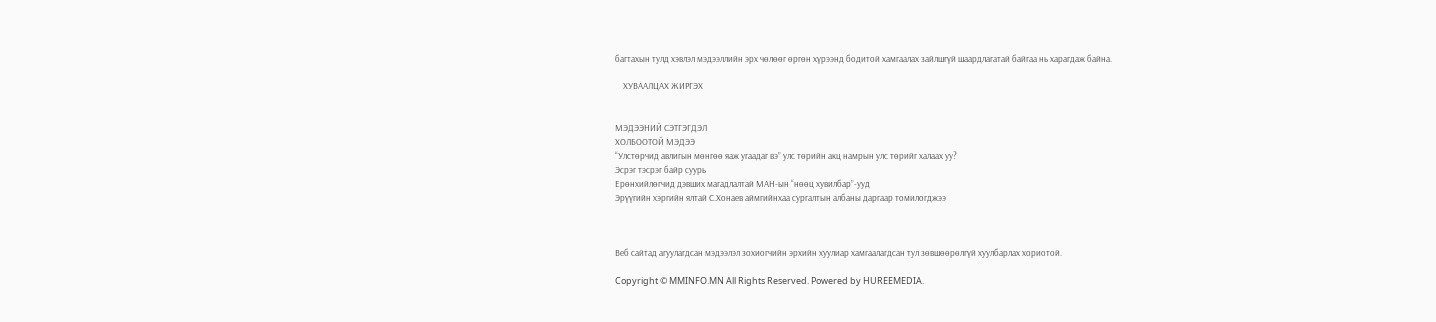багтахын тулд хэвлэл мэдээллийн эрх чөлөөг өргөн хүрээнд бодитой хамгаалах зайлшгүй шаардлагатай байгаа нь харагдаж байна.

    ХУВААЛЦАХ ЖИРГЭХ


МЭДЭЭНИЙ СЭТГЭГДЭЛ
ХОЛБООТОЙ МЭДЭЭ
“Улстөрчид авлигын мөнгөө яаж угаадаг вэ” улс төрийн акц намрын улс төрийг халаах уу?
Эсрэг тэсрэг байр суурь
Ерөнхийлөгчид дэвших магадлалтай МАН-ын “нөөц хувилбар”-ууд
Эрүүгийн хэргийн ялтай С.Хонаев аймгийнхаа сургалтын албаны даргаар томилогджээ



Веб сайтад агуулагдсан мэдээлэл зохиогчийн эрхийн хуулиар хамгаалагдсан тул зөвшөөрөлгүй хуулбарлах хориотой.

Copyright © MMINFO.MN All Rights Reserved. Powered by HUREEMEDIA.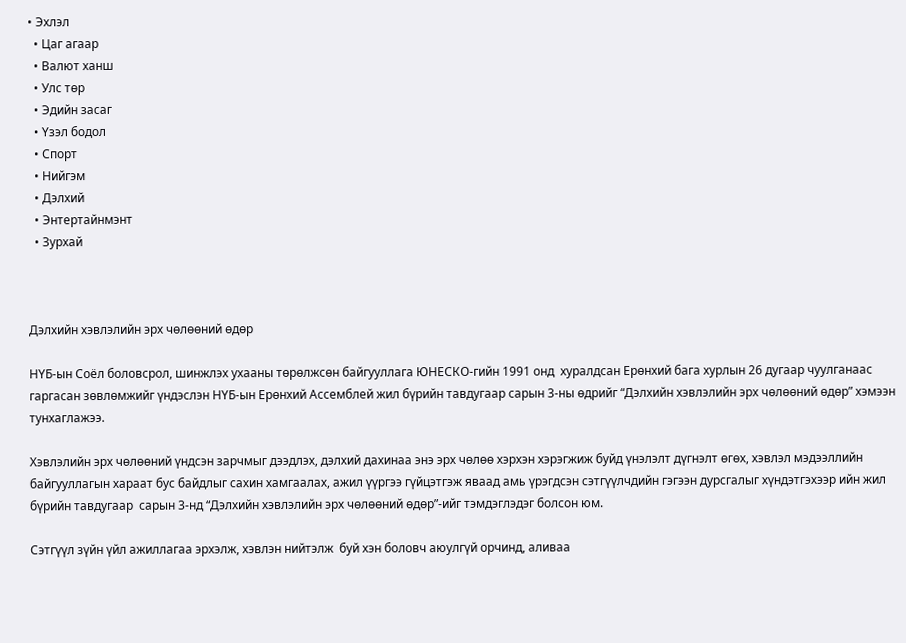• Эхлэл
  • Цаг агаар
  • Валют ханш
  • Улс төр
  • Эдийн засаг
  • Үзэл бодол
  • Спорт
  • Нийгэм
  • Дэлхий
  • Энтертайнмэнт
  • Зурхай



Дэлхийн хэвлэлийн эрх чөлөөний өдөр

НҮБ-ын Соёл боловсрол, шинжлэх ухааны төрөлжсөн байгууллага ЮНЕСКО-гийн 1991 онд  хуралдсан Ерөнхий бага хурлын 26 дугаар чуулганаас гаргасан зөвлөмжийг үндэслэн НҮБ-ын Ерөнхий Ассемблей жил бүрийн тавдугаар сарын 3-ны өдрийг “Дэлхийн хэвлэлийн эрх чөлөөний өдөр” хэмээн тунхаглажээ.

Хэвлэлийн эрх чөлөөний үндсэн зарчмыг дээдлэх, дэлхий дахинаа энэ эрх чөлөө хэрхэн хэрэгжиж буйд үнэлэлт дүгнэлт өгөх, хэвлэл мэдээллийн байгууллагын хараат бус байдлыг сахин хамгаалах, ажил үүргээ гүйцэтгэж яваад амь үрэгдсэн сэтгүүлчдийн гэгээн дурсгалыг хүндэтгэхээр ийн жил бүрийн тавдугаар  сарын 3-нд “Дэлхийн хэвлэлийн эрх чөлөөний өдөр”-ийг тэмдэглэдэг болсон юм.

Сэтгүүл зүйн үйл ажиллагаа эрхэлж, хэвлэн нийтэлж  буй хэн боловч аюулгүй орчинд, аливаа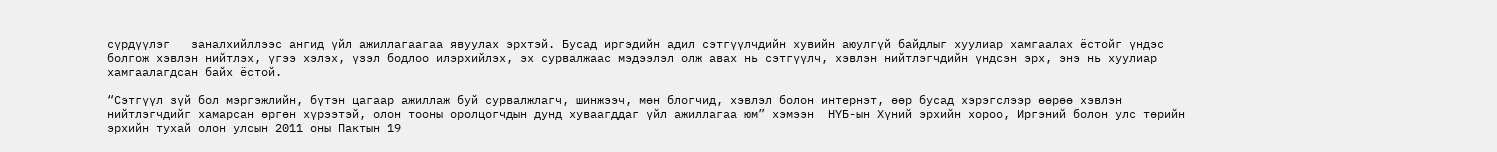сүрдүүлэг   заналхийллээс ангид үйл ажиллагаагаа явуулах эрхтэй. Бусад иргэдийн адил сэтгүүлчдийн хувийн аюулгүй байдлыг хуулиар хамгаалах ёстойг үндэс болгож хэвлэн нийтлэх, үгээ хэлэх, үзэл бодлоо илэрхийлэх, эх сурвалжаас мэдээлэл олж авах нь сэтгүүлч, хэвлэн нийтлэгчдийн үндсэн эрх, энэ нь хуулиар хамгаалагдсан байх ёстой.

“Сэтгүүл зүй бол мэргэжлийн, бүтэн цагаар ажиллаж буй сурвалжлагч, шинжээч, мөн блогчид, хэвлэл болон интернэт, өөр бусад хэрэгслээр өөрөө хэвлэн нийтлэгчдийг хамарсан өргөн хүрээтэй, олон тооны оролцогчдын дунд хуваагддаг үйл ажиллагаа юм” хэмээн  НҮБ-ын Хүний эрхийн хороо, Иргэний болон улс төрийн эрхийн тухай олон улсын 2011 оны Пактын 19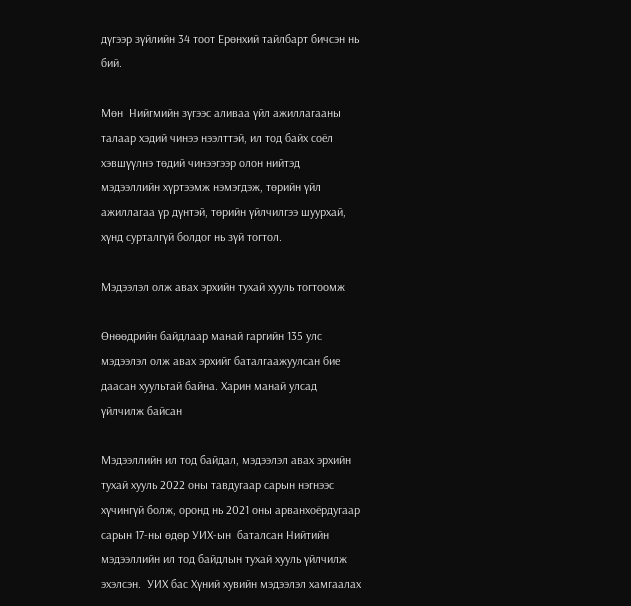дүгээр зүйлийн 34 тоот Ерөнхий тайлбарт бичсэн нь бий.

Мөн  Нийгмийн зүгээс аливаа үйл ажиллагааны талаар хэдий чинээ нээлттэй, ил тод байх соёл хэвшүүлнэ төдий чинээгээр олон нийтэд мэдээллийн хүртээмж нэмэгдэж, төрийн үйл ажиллагаа үр дүнтэй, төрийн үйлчилгээ шуурхай, хүнд сурталгүй болдог нь зүй тогтол.

Мэдээлэл олж авах эрхийн тухай хууль тогтоомж

Өнөөдрийн байдлаар манай гаргийн 135 улс мэдээлэл олж авах эрхийг баталгаажуулсан бие даасан хуультай байна. Харин манай улсад үйлчилж байсан

Мэдээллийн ил тод байдал, мэдээлэл авах эрхийн тухай хууль 2022 оны тавдугаар сарын нэгнээс хүчингүй болж, оронд нь 2021 оны арванхоёрдугаар  сарын 17-ны өдөр УИХ-ын  баталсан Нийтийн мэдээллийн ил тод байдлын тухай хууль үйлчилж эхэлсэн.  УИХ бас Хүний хувийн мэдээлэл хамгаалах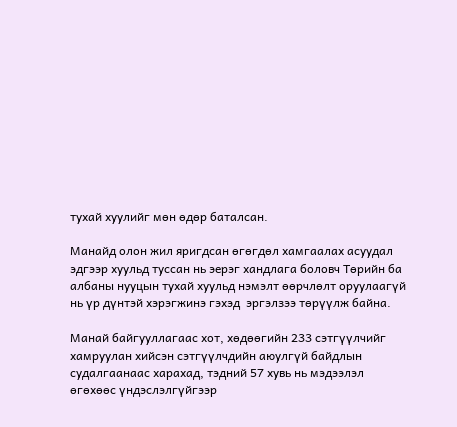тухай хуулийг мөн өдөр баталсан.

Манайд олон жил яригдсан өгөгдөл хамгаалах асуудал эдгээр хуульд туссан нь эерэг хандлага боловч Төрийн ба албаны нууцын тухай хуульд нэмэлт өөрчлөлт оруулаагүй  нь үр дүнтэй хэрэгжинэ гэхэд  эргэлзээ төрүүлж байна.

Манай байгууллагаас хот, хөдөөгийн 233 сэтгүүлчийг хамруулан хийсэн сэтгүүлчдийн аюулгүй байдлын судалгаанаас харахад, тэдний 57 хувь нь мэдээлэл өгөхөөс үндэслэлгүйгээр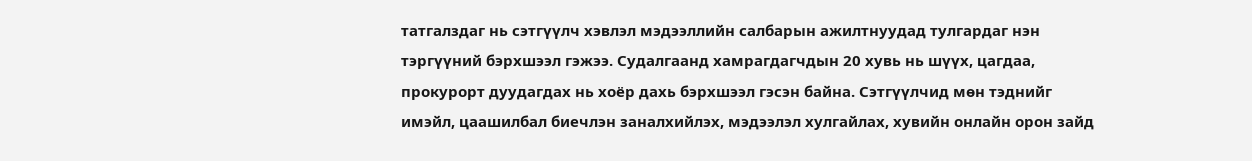татгалздаг нь сэтгүүлч хэвлэл мэдээллийн салбарын ажилтнуудад тулгардаг нэн тэргүүний бэрхшээл гэжээ. Судалгаанд хамрагдагчдын 20 хувь нь шүүх, цагдаа, прокурорт дуудагдах нь хоёр дахь бэрхшээл гэсэн байна. Сэтгүүлчид мөн тэднийг имэйл, цаашилбал биечлэн заналхийлэх, мэдээлэл хулгайлах, хувийн онлайн орон зайд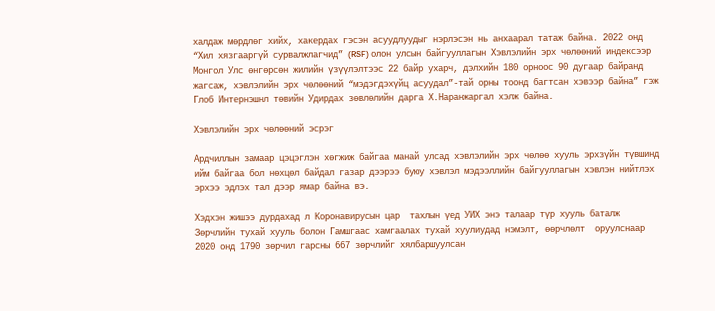халдаж мөрдлөг хийх, хакердах гэсэн асуудлуудыг нэрлэсэн нь анхаарал татаж байна. 2022 онд “Хил хязгааргүй сурвалжлагчид” (RSF) олон улсын байгууллагын Хэвлэлийн эрх чөлөөний индексээр Монгол Улс өнгөрсөн жилийн үзүүлэлтээс 22 байр ухарч, дэлхийн 180 орноос 90 дугаар байранд жагсаж, хэвлэлийн эрх чөлөөний “мэдэгдэхүйц асуудал”-тай орны тоонд багтсан хэвээр байна” гэж Глоб Интернэшнл төвийн Удирдах зөвлөлийн дарга Х.Наранжаргал хэлж байна.

Хэвлэлийн эрх чөлөөний эсрэг

Ардчиллын замаар цэцэглэн хөгжиж байгаа манай улсад хэвлэлийн эрх чөлөө хууль эрхзүйн түвшинд ийм байгаа бол нөхцөл байдал газар дээрээ буюу хэвлэл мэдээллийн байгууллагын хэвлэн нийтлэх эрхээ эдлэх тал дээр ямар байна вэ.

Хэдхэн жишээ дурдахад л Коронавирусын цар  тахлын үед УИХ энэ талаар түр хууль баталж Зөрчлийн тухай хууль болон Гамшгаас хамгаалах тухай хуулиудад нэмэлт, өөрчлөлт  оруулснаар 2020 онд 1790 зөрчил гарсны 667 зөрчлийг хялбаршуулсан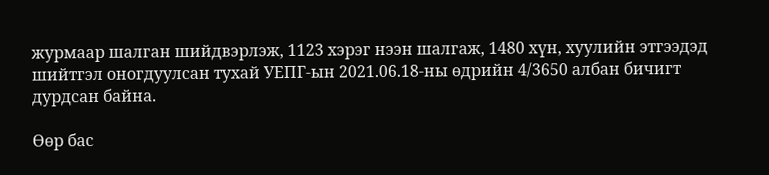журмаар шалган шийдвэрлэж, 1123 хэрэг нээн шалгаж, 1480 хүн, хуулийн этгээдэд шийтгэл оногдуулсан тухай УЕПГ-ын 2021.06.18-ны өдрийн 4/3650 албан бичигт дурдсан байна.

Өөр бас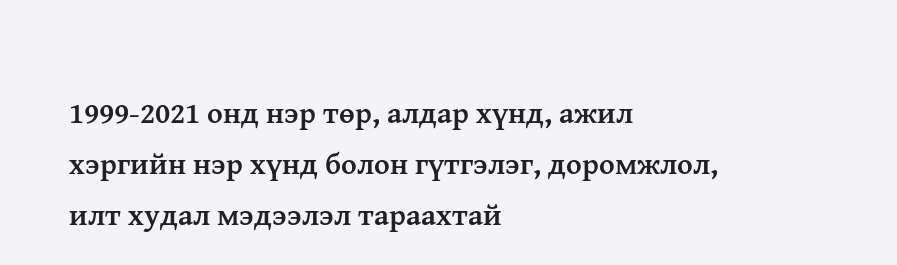1999-2021 онд нэр төр, алдар хүнд, ажил хэргийн нэр хүнд болон гүтгэлэг, доромжлол, илт худал мэдээлэл тараахтай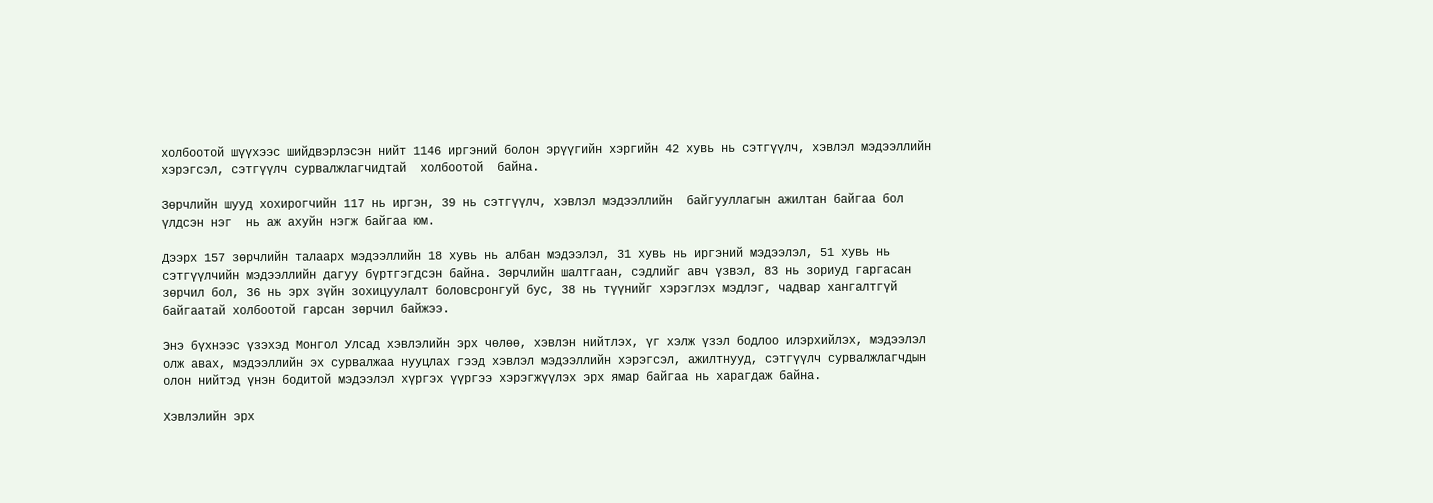холбоотой шүүхээс шийдвэрлэсэн нийт 1146 иргэний болон эрүүгийн хэргийн 42 хувь нь сэтгүүлч, хэвлэл мэдээллийн хэрэгсэл, сэтгүүлч сурвалжлагчидтай  холбоотой  байна.

Зөрчлийн шууд хохирогчийн 117 нь иргэн, 39 нь сэтгүүлч, хэвлэл мэдээллийн  байгууллагын ажилтан байгаа бол үлдсэн нэг  нь аж ахуйн нэгж байгаа юм.

Дээрх 157 зөрчлийн талаарх мэдээллийн 18 хувь нь албан мэдээлэл, 31 хувь нь иргэний мэдээлэл, 51 хувь нь сэтгүүлчийн мэдээллийн дагуу бүртгэгдсэн байна. Зөрчлийн шалтгаан, сэдлийг авч үзвэл, 83 нь зориуд гаргасан зөрчил бол, 36 нь эрх зүйн зохицуулалт боловсронгуй бус, 38 нь түүнийг хэрэглэх мэдлэг, чадвар хангалтгүй байгаатай холбоотой гарсан зөрчил байжээ.

Энэ бүхнээс үзэхэд Монгол Улсад хэвлэлийн эрх чөлөө, хэвлэн нийтлэх, үг хэлж үзэл бодлоо илэрхийлэх, мэдээлэл олж авах, мэдээллийн эх сурвалжаа нууцлах гээд хэвлэл мэдээллийн хэрэгсэл, ажилтнууд, сэтгүүлч сурвалжлагчдын олон нийтэд үнэн бодитой мэдээлэл хүргэх үүргээ хэрэгжүүлэх эрх ямар байгаа нь харагдаж байна.

Хэвлэлийн эрх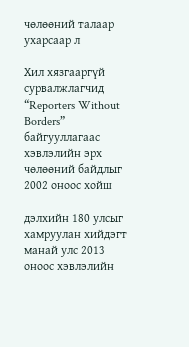чөлөөний талаар ухарсаар л

Хил хязгааргүй сурвалжлагчид “Reporters Without Borders” байгууллагаас хэвлэлийн эрх чөлөөний байдлыг 2002 оноос хойш

дэлхийн 180 улсыг хамруулан хийдэгт  манай улс 2013 оноос хэвлэлийн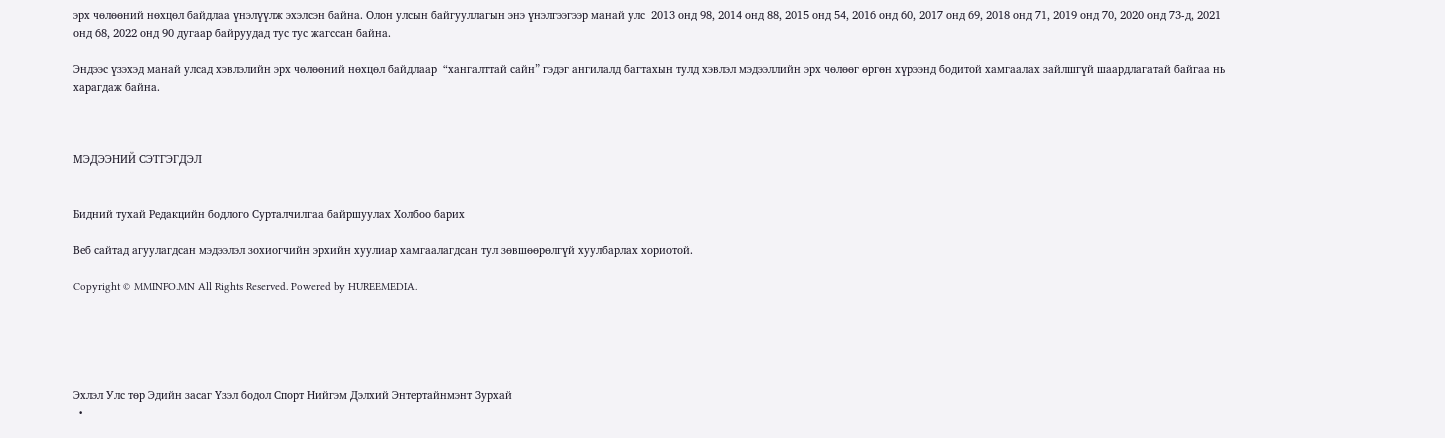эрх чөлөөний нөхцөл байдлаа үнэлүүлж эхэлсэн байна. Олон улсын байгууллагын энэ үнэлгээгээр манай улс  2013 онд 98, 2014 онд 88, 2015 онд 54, 2016 онд 60, 2017 онд 69, 2018 онд 71, 2019 онд 70, 2020 онд 73-д, 2021 онд 68, 2022 онд 90 дугаар байруудад тус тус жагссан байна.

Эндээс үзэхэд манай улсад хэвлэлийн эрх чөлөөний нөхцөл байдлаар  “хангалттай сайн” гэдэг ангилалд багтахын тулд хэвлэл мэдээллийн эрх чөлөөг өргөн хүрээнд бодитой хамгаалах зайлшгүй шаардлагатай байгаа нь харагдаж байна.



МЭДЭЭНИЙ СЭТГЭГДЭЛ


Бидний тухай Редакцийн бодлого Сурталчилгаа байршуулах Холбоо барих

Веб сайтад агуулагдсан мэдээлэл зохиогчийн эрхийн хуулиар хамгаалагдсан тул зөвшөөрөлгүй хуулбарлах хориотой.

Copyright © MMINFO.MN All Rights Reserved. Powered by HUREEMEDIA.





Эхлэл Улс төр Эдийн засаг Үзэл бодол Спорт Нийгэм Дэлхий Энтертайнмэнт Зурхай
  •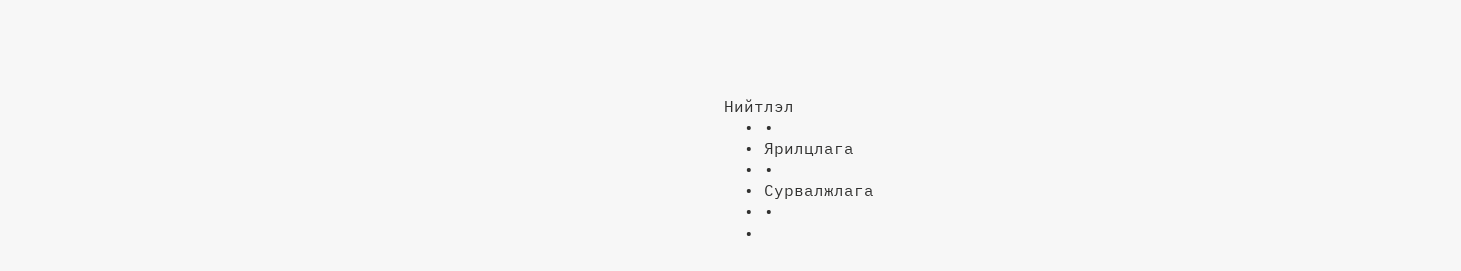Нийтлэл
  • •
  • Ярилцлага
  • •
  • Сурвалжлага
  • •
  •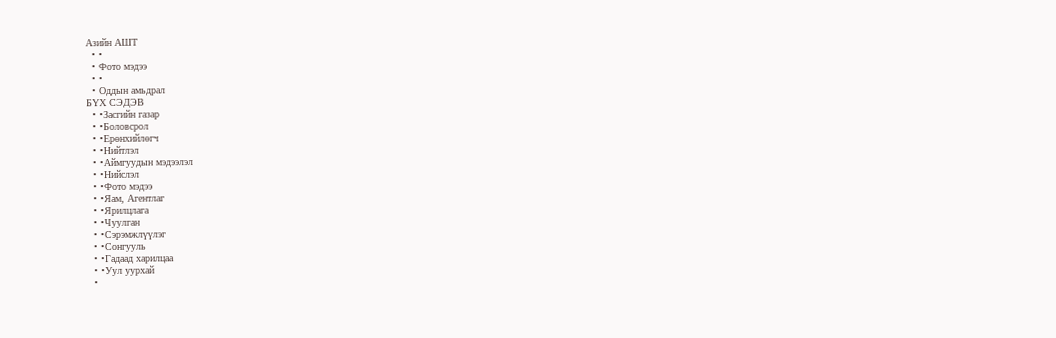Азийн АШТ
  • •
  • Фото мэдээ
  • •
  • Оддын амьдрал
БҮХ СЭДЭВ
  • •Засгийн газар
  • •Боловсрол
  • •Ерөнхийлөгч
  • •Нийтлэл
  • •Аймгуудын мэдээлэл
  • •Нийслэл
  • •Фото мэдээ
  • •Яам, Агентлаг
  • •Ярилцлага
  • •Чуулган
  • •Сэрэмжлүүлэг
  • •Сонгууль
  • •Гадаад харилцаа
  • •Уул уурхай
  •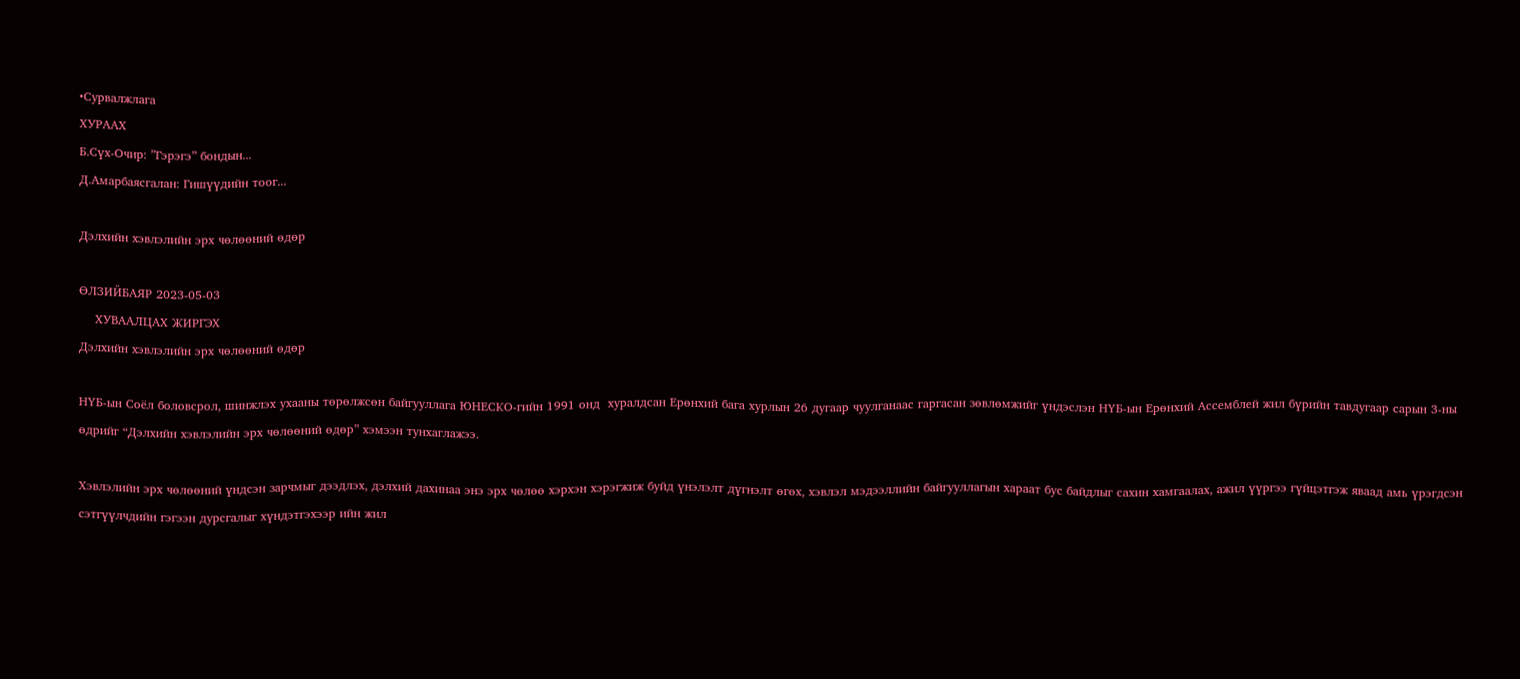•Сурвалжлага
ХУРААХ
Б.Сүх-Очир: ”Гэрэгэ” бондын...
Д.Амарбаясгалан: Гишүүдийн тоог...

Дэлхийн хэвлэлийн эрх чөлөөний өдөр

ӨЛЗИЙБАЯР 2023-05-03
    ХУВААЛЦАХ ЖИРГЭХ
Дэлхийн хэвлэлийн эрх чөлөөний өдөр

НҮБ-ын Соёл боловсрол, шинжлэх ухааны төрөлжсөн байгууллага ЮНЕСКО-гийн 1991 онд  хуралдсан Ерөнхий бага хурлын 26 дугаар чуулганаас гаргасан зөвлөмжийг үндэслэн НҮБ-ын Ерөнхий Ассемблей жил бүрийн тавдугаар сарын 3-ны өдрийг “Дэлхийн хэвлэлийн эрх чөлөөний өдөр” хэмээн тунхаглажээ.

Хэвлэлийн эрх чөлөөний үндсэн зарчмыг дээдлэх, дэлхий дахинаа энэ эрх чөлөө хэрхэн хэрэгжиж буйд үнэлэлт дүгнэлт өгөх, хэвлэл мэдээллийн байгууллагын хараат бус байдлыг сахин хамгаалах, ажил үүргээ гүйцэтгэж яваад амь үрэгдсэн сэтгүүлчдийн гэгээн дурсгалыг хүндэтгэхээр ийн жил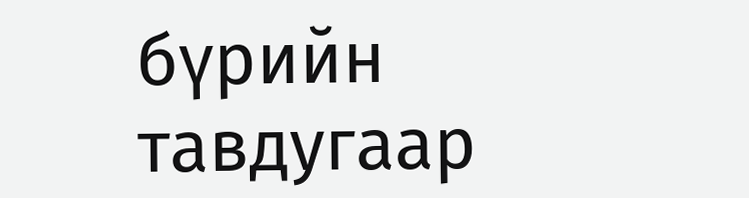бүрийн тавдугаар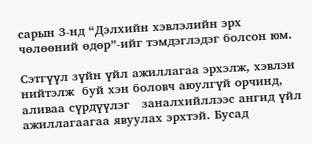сарын 3-нд “Дэлхийн хэвлэлийн эрх чөлөөний өдөр”-ийг тэмдэглэдэг болсон юм.

Сэтгүүл зүйн үйл ажиллагаа эрхэлж, хэвлэн нийтэлж  буй хэн боловч аюулгүй орчинд, аливаа сүрдүүлэг   заналхийллээс ангид үйл ажиллагаагаа явуулах эрхтэй. Бусад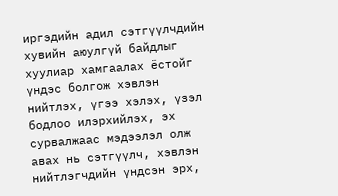иргэдийн адил сэтгүүлчдийн хувийн аюулгүй байдлыг хуулиар хамгаалах ёстойг үндэс болгож хэвлэн нийтлэх, үгээ хэлэх, үзэл бодлоо илэрхийлэх, эх сурвалжаас мэдээлэл олж авах нь сэтгүүлч, хэвлэн нийтлэгчдийн үндсэн эрх,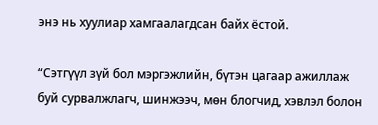энэ нь хуулиар хамгаалагдсан байх ёстой.

“Сэтгүүл зүй бол мэргэжлийн, бүтэн цагаар ажиллаж буй сурвалжлагч, шинжээч, мөн блогчид, хэвлэл болон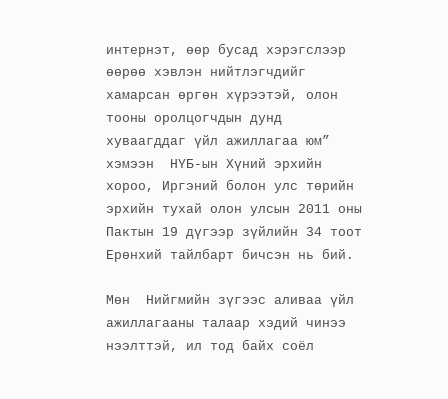интернэт, өөр бусад хэрэгслээр өөрөө хэвлэн нийтлэгчдийг хамарсан өргөн хүрээтэй, олон тооны оролцогчдын дунд хуваагддаг үйл ажиллагаа юм” хэмээн  НҮБ-ын Хүний эрхийн хороо, Иргэний болон улс төрийн эрхийн тухай олон улсын 2011 оны Пактын 19 дүгээр зүйлийн 34 тоот Ерөнхий тайлбарт бичсэн нь бий.

Мөн  Нийгмийн зүгээс аливаа үйл ажиллагааны талаар хэдий чинээ нээлттэй, ил тод байх соёл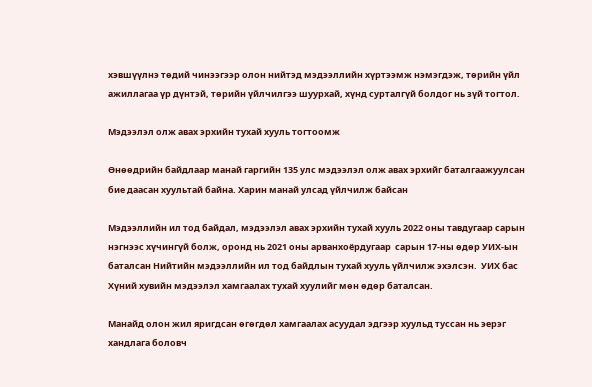хэвшүүлнэ төдий чинээгээр олон нийтэд мэдээллийн хүртээмж нэмэгдэж, төрийн үйл ажиллагаа үр дүнтэй, төрийн үйлчилгээ шуурхай, хүнд сурталгүй болдог нь зүй тогтол.

Мэдээлэл олж авах эрхийн тухай хууль тогтоомж

Өнөөдрийн байдлаар манай гаргийн 135 улс мэдээлэл олж авах эрхийг баталгаажуулсан бие даасан хуультай байна. Харин манай улсад үйлчилж байсан

Мэдээллийн ил тод байдал, мэдээлэл авах эрхийн тухай хууль 2022 оны тавдугаар сарын нэгнээс хүчингүй болж, оронд нь 2021 оны арванхоёрдугаар  сарын 17-ны өдөр УИХ-ын  баталсан Нийтийн мэдээллийн ил тод байдлын тухай хууль үйлчилж эхэлсэн.  УИХ бас Хүний хувийн мэдээлэл хамгаалах тухай хуулийг мөн өдөр баталсан.

Манайд олон жил яригдсан өгөгдөл хамгаалах асуудал эдгээр хуульд туссан нь эерэг хандлага боловч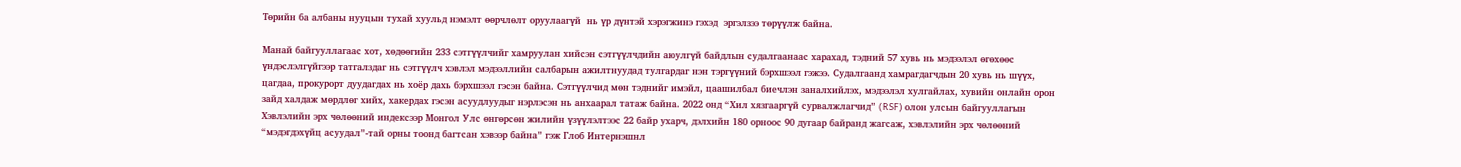Төрийн ба албаны нууцын тухай хуульд нэмэлт өөрчлөлт оруулаагүй  нь үр дүнтэй хэрэгжинэ гэхэд  эргэлзээ төрүүлж байна.

Манай байгууллагаас хот, хөдөөгийн 233 сэтгүүлчийг хамруулан хийсэн сэтгүүлчдийн аюулгүй байдлын судалгаанаас харахад, тэдний 57 хувь нь мэдээлэл өгөхөөс үндэслэлгүйгээр татгалздаг нь сэтгүүлч хэвлэл мэдээллийн салбарын ажилтнуудад тулгардаг нэн тэргүүний бэрхшээл гэжээ. Судалгаанд хамрагдагчдын 20 хувь нь шүүх, цагдаа, прокурорт дуудагдах нь хоёр дахь бэрхшээл гэсэн байна. Сэтгүүлчид мөн тэднийг имэйл, цаашилбал биечлэн заналхийлэх, мэдээлэл хулгайлах, хувийн онлайн орон зайд халдаж мөрдлөг хийх, хакердах гэсэн асуудлуудыг нэрлэсэн нь анхаарал татаж байна. 2022 онд “Хил хязгааргүй сурвалжлагчид” (RSF) олон улсын байгууллагын Хэвлэлийн эрх чөлөөний индексээр Монгол Улс өнгөрсөн жилийн үзүүлэлтээс 22 байр ухарч, дэлхийн 180 орноос 90 дугаар байранд жагсаж, хэвлэлийн эрх чөлөөний “мэдэгдэхүйц асуудал”-тай орны тоонд багтсан хэвээр байна” гэж Глоб Интернэшнл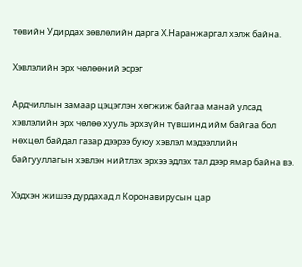төвийн Удирдах зөвлөлийн дарга Х.Наранжаргал хэлж байна.

Хэвлэлийн эрх чөлөөний эсрэг

Ардчиллын замаар цэцэглэн хөгжиж байгаа манай улсад хэвлэлийн эрх чөлөө хууль эрхзүйн түвшинд ийм байгаа бол нөхцөл байдал газар дээрээ буюу хэвлэл мэдээллийн байгууллагын хэвлэн нийтлэх эрхээ эдлэх тал дээр ямар байна вэ.

Хэдхэн жишээ дурдахад л Коронавирусын цар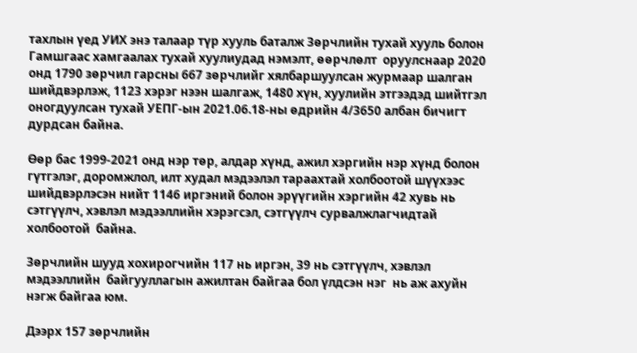тахлын үед УИХ энэ талаар түр хууль баталж Зөрчлийн тухай хууль болон Гамшгаас хамгаалах тухай хуулиудад нэмэлт, өөрчлөлт  оруулснаар 2020 онд 1790 зөрчил гарсны 667 зөрчлийг хялбаршуулсан журмаар шалган шийдвэрлэж, 1123 хэрэг нээн шалгаж, 1480 хүн, хуулийн этгээдэд шийтгэл оногдуулсан тухай УЕПГ-ын 2021.06.18-ны өдрийн 4/3650 албан бичигт дурдсан байна.

Өөр бас 1999-2021 онд нэр төр, алдар хүнд, ажил хэргийн нэр хүнд болон гүтгэлэг, доромжлол, илт худал мэдээлэл тараахтай холбоотой шүүхээс шийдвэрлэсэн нийт 1146 иргэний болон эрүүгийн хэргийн 42 хувь нь сэтгүүлч, хэвлэл мэдээллийн хэрэгсэл, сэтгүүлч сурвалжлагчидтай  холбоотой  байна.

Зөрчлийн шууд хохирогчийн 117 нь иргэн, 39 нь сэтгүүлч, хэвлэл мэдээллийн  байгууллагын ажилтан байгаа бол үлдсэн нэг  нь аж ахуйн нэгж байгаа юм.

Дээрх 157 зөрчлийн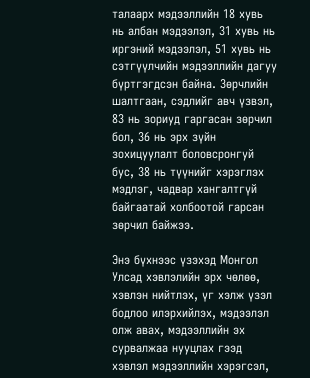талаарх мэдээллийн 18 хувь нь албан мэдээлэл, 31 хувь нь иргэний мэдээлэл, 51 хувь нь сэтгүүлчийн мэдээллийн дагуу бүртгэгдсэн байна. Зөрчлийн шалтгаан, сэдлийг авч үзвэл, 83 нь зориуд гаргасан зөрчил бол, 36 нь эрх зүйн зохицуулалт боловсронгуй бус, 38 нь түүнийг хэрэглэх мэдлэг, чадвар хангалтгүй байгаатай холбоотой гарсан зөрчил байжээ.

Энэ бүхнээс үзэхэд Монгол Улсад хэвлэлийн эрх чөлөө, хэвлэн нийтлэх, үг хэлж үзэл бодлоо илэрхийлэх, мэдээлэл олж авах, мэдээллийн эх сурвалжаа нууцлах гээд хэвлэл мэдээллийн хэрэгсэл,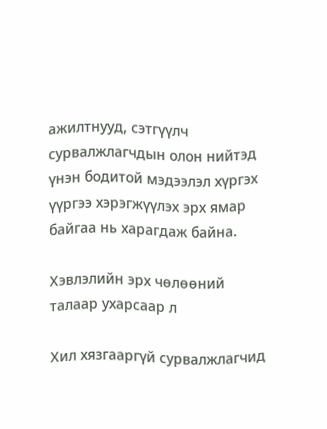ажилтнууд, сэтгүүлч сурвалжлагчдын олон нийтэд үнэн бодитой мэдээлэл хүргэх үүргээ хэрэгжүүлэх эрх ямар байгаа нь харагдаж байна.

Хэвлэлийн эрх чөлөөний талаар ухарсаар л

Хил хязгааргүй сурвалжлагчид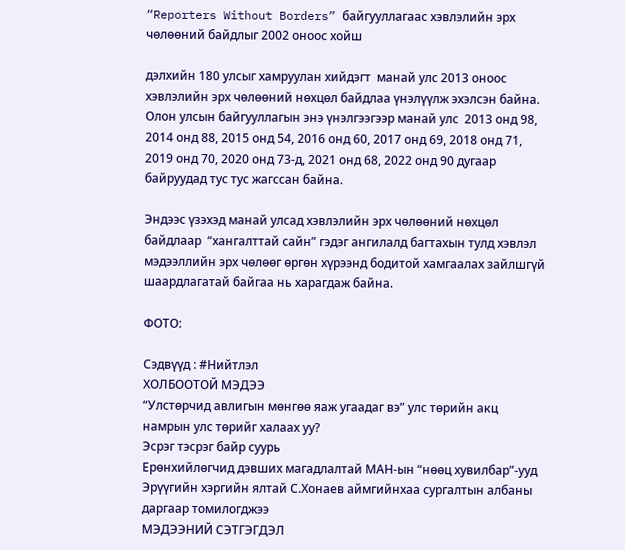“Reporters Without Borders” байгууллагаас хэвлэлийн эрх чөлөөний байдлыг 2002 оноос хойш

дэлхийн 180 улсыг хамруулан хийдэгт  манай улс 2013 оноос хэвлэлийн эрх чөлөөний нөхцөл байдлаа үнэлүүлж эхэлсэн байна. Олон улсын байгууллагын энэ үнэлгээгээр манай улс  2013 онд 98, 2014 онд 88, 2015 онд 54, 2016 онд 60, 2017 онд 69, 2018 онд 71, 2019 онд 70, 2020 онд 73-д, 2021 онд 68, 2022 онд 90 дугаар байруудад тус тус жагссан байна.

Эндээс үзэхэд манай улсад хэвлэлийн эрх чөлөөний нөхцөл байдлаар  “хангалттай сайн” гэдэг ангилалд багтахын тулд хэвлэл мэдээллийн эрх чөлөөг өргөн хүрээнд бодитой хамгаалах зайлшгүй шаардлагатай байгаа нь харагдаж байна.

ФОТО:

Сэдвүүд : #Нийтлэл
ХОЛБООТОЙ МЭДЭЭ
“Улстөрчид авлигын мөнгөө яаж угаадаг вэ” улс төрийн акц намрын улс төрийг халаах уу?
Эсрэг тэсрэг байр суурь
Ерөнхийлөгчид дэвших магадлалтай МАН-ын “нөөц хувилбар”-ууд
Эрүүгийн хэргийн ялтай С.Хонаев аймгийнхаа сургалтын албаны даргаар томилогджээ
МЭДЭЭНИЙ СЭТГЭГДЭЛ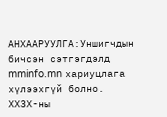АНХААРУУЛГА:Уншигчдын бичсэн сэтгэгдэлд mminfo.mn хариуцлага хүлээхгүй болно. ХХЗХ-ны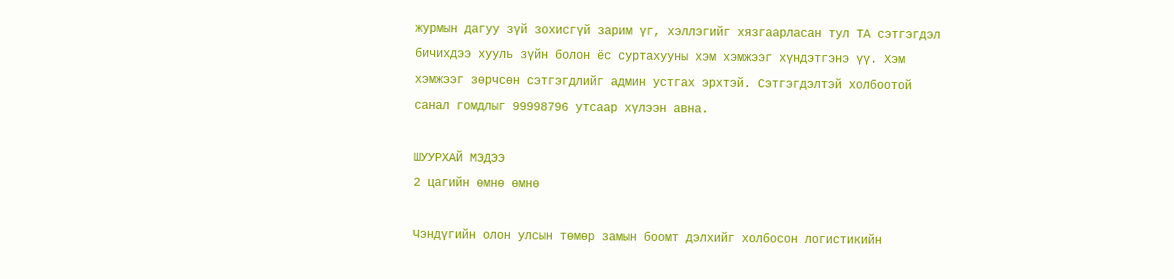журмын дагуу зүй зохисгүй зарим үг, хэллэгийг хязгаарласан тул ТА сэтгэгдэл бичихдээ хууль зүйн болон ёс суртахууны хэм хэмжээг хүндэтгэнэ үү. Хэм хэмжээг зөрчсөн сэтгэгдлийг админ устгах эрхтэй. Сэтгэгдэлтэй холбоотой санал гомдлыг 99998796 утсаар хүлээн авна.

ШУУРХАЙ МЭДЭЭ
2 цагийн өмнө өмнө

Чэндүгийн олон улсын төмөр замын боомт дэлхийг холбосон логистикийн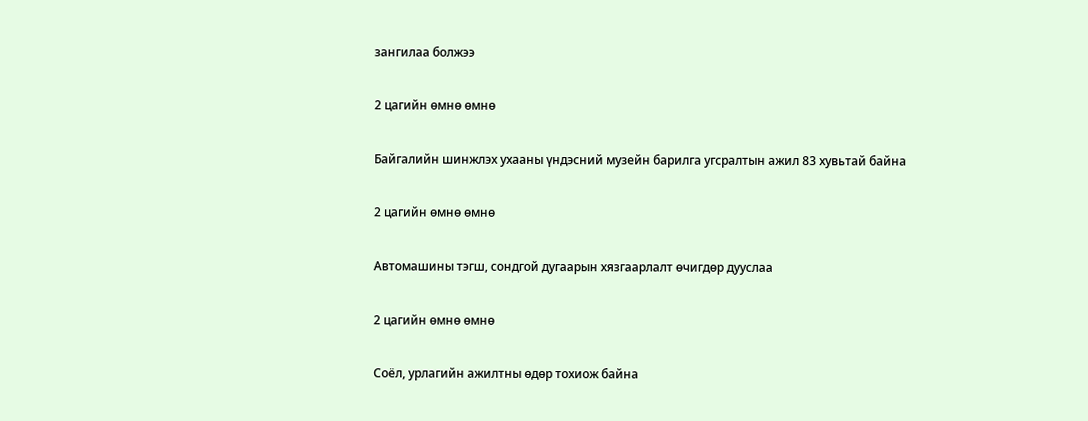зангилаа болжээ

2 цагийн өмнө өмнө

Байгалийн шинжлэх ухааны үндэсний музейн барилга угсралтын ажил 83 хувьтай байна

2 цагийн өмнө өмнө

Автомашины тэгш, сондгой дугаарын хязгаарлалт өчигдөр дууслаа

2 цагийн өмнө өмнө

Соёл, урлагийн ажилтны өдөр тохиож байна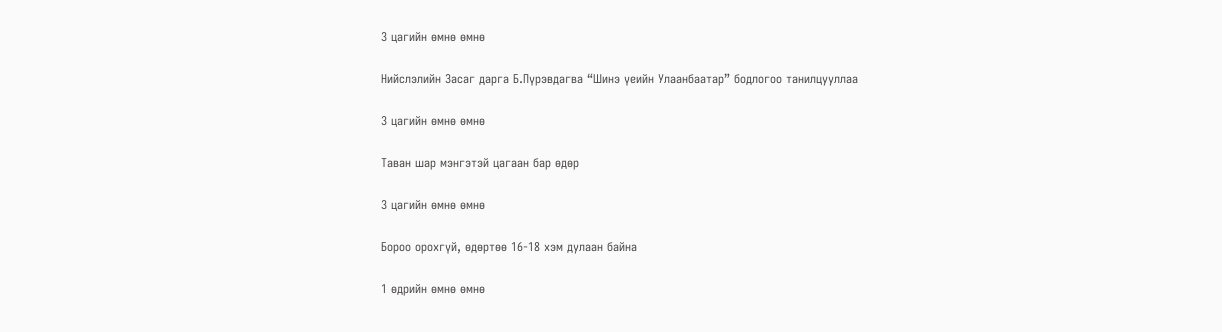3 цагийн өмнө өмнө

Нийслэлийн Засаг дарга Б.Пүрэвдагва “Шинэ үеийн Улаанбаатар” бодлогоо танилцууллаа

3 цагийн өмнө өмнө

Таван шар мэнгэтэй цагаан бар өдөр

3 цагийн өмнө өмнө

Бороо орохгүй, өдөртөө 16-18 хэм дулаан байна

1 өдрийн өмнө өмнө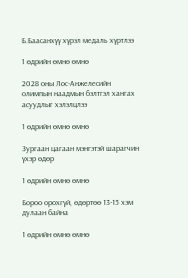Б.Баасанхүү хүрэл медаль хүртлээ

1 өдрийн өмнө өмнө

2028 оны Лос-Анжелесийн олимпын наадмын бэлтгэл хангах асуудлыг хэлэлцлээ

1 өдрийн өмнө өмнө

Зургаан цагаан мэнгэтэй шарагчин үхэр өдөр

1 өдрийн өмнө өмнө

Бороо орохгүй, өдөртөө 13-15 хэм дулаан байна

1 өдрийн өмнө өмнө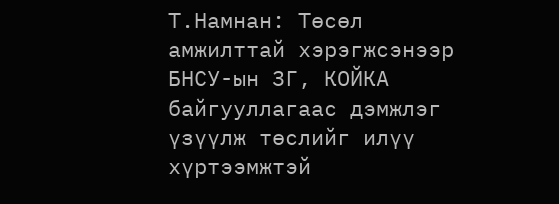Т.Намнан: Төсөл амжилттай хэрэгжсэнээр БНСУ-ын ЗГ, КОЙКА байгууллагаас дэмжлэг үзүүлж төслийг илүү хүртээмжтэй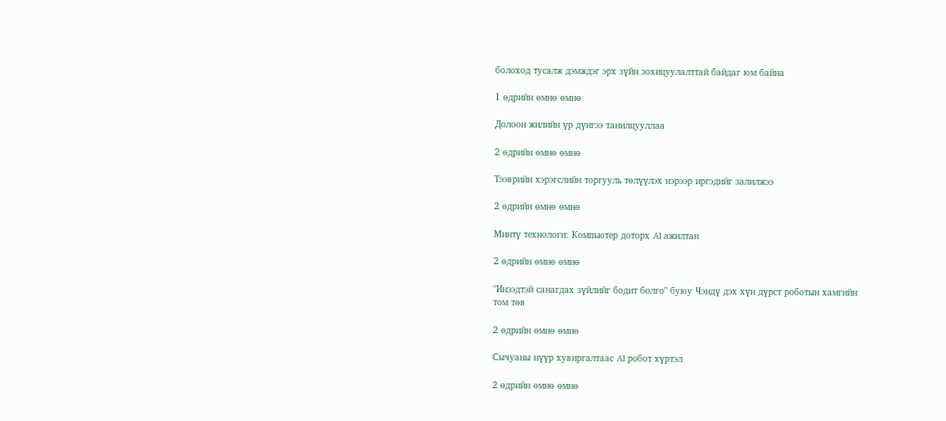болоход тусалж дэмждэг эрх зүйн зохицуулалттай байдаг юм байна

1 өдрийн өмнө өмнө

Долоон жилийн үр дүнгээ танилцууллаа

2 өдрийн өмнө өмнө

Тээврийн хэрэгслийн торгууль төлүүлэх нэрээр иргэдийг залилжээ

2 өдрийн өмнө өмнө

Минтү технологи: Компьютер доторх AI ажилтан

2 өдрийн өмнө өмнө

"Инээдтэй санагдах зүйлийг бодит болго" буюу Чэндү дэх хүн дүрст роботын хамгийн том төв

2 өдрийн өмнө өмнө

Сычуаны нүүр хувиргалтаас AI робот хүртэл

2 өдрийн өмнө өмнө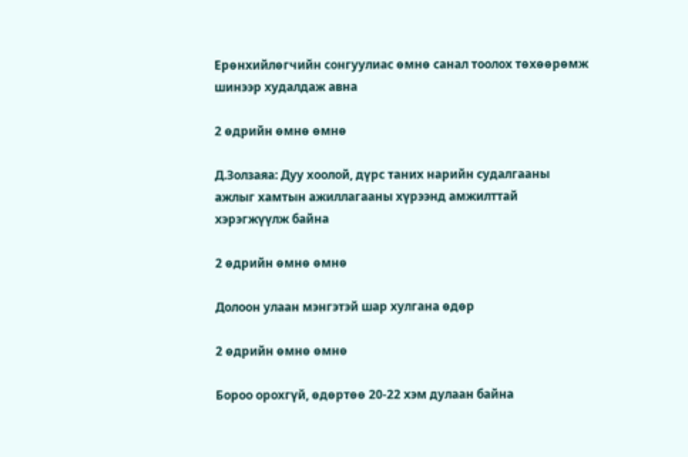Ерөнхийлөгчийн сонгуулиас өмнө санал тоолох төхөөрөмж шинээр худалдаж авна

2 өдрийн өмнө өмнө

Д.Золзаяа: Дуу хоолой, дүрс таних нарийн судалгааны ажлыг хамтын ажиллагааны хүрээнд амжилттай хэрэгжүүлж байна

2 өдрийн өмнө өмнө

Долоон улаан мэнгэтэй шар хулгана өдөр

2 өдрийн өмнө өмнө

Бороо орохгүй, өдөртөө 20-22 хэм дулаан байна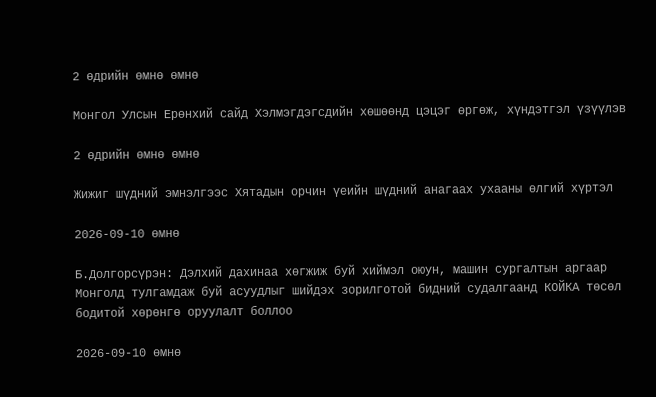2 өдрийн өмнө өмнө

Монгол Улсын Ерөнхий сайд Хэлмэгдэгсдийн хөшөөнд цэцэг өргөж, хүндэтгэл үзүүлэв

2 өдрийн өмнө өмнө

Жижиг шүдний эмнэлгээс Хятадын орчин үеийн шүдний анагаах ухааны өлгий хүртэл

2026-09-10 өмнө

Б.Долгорсүрэн: Дэлхий дахинаа хөгжиж буй хиймэл оюун, машин сургалтын аргаар Монголд тулгамдаж буй асуудлыг шийдэх зорилготой бидний судалгаанд КОЙКА төсөл бодитой хөрөнгө оруулалт боллоо

2026-09-10 өмнө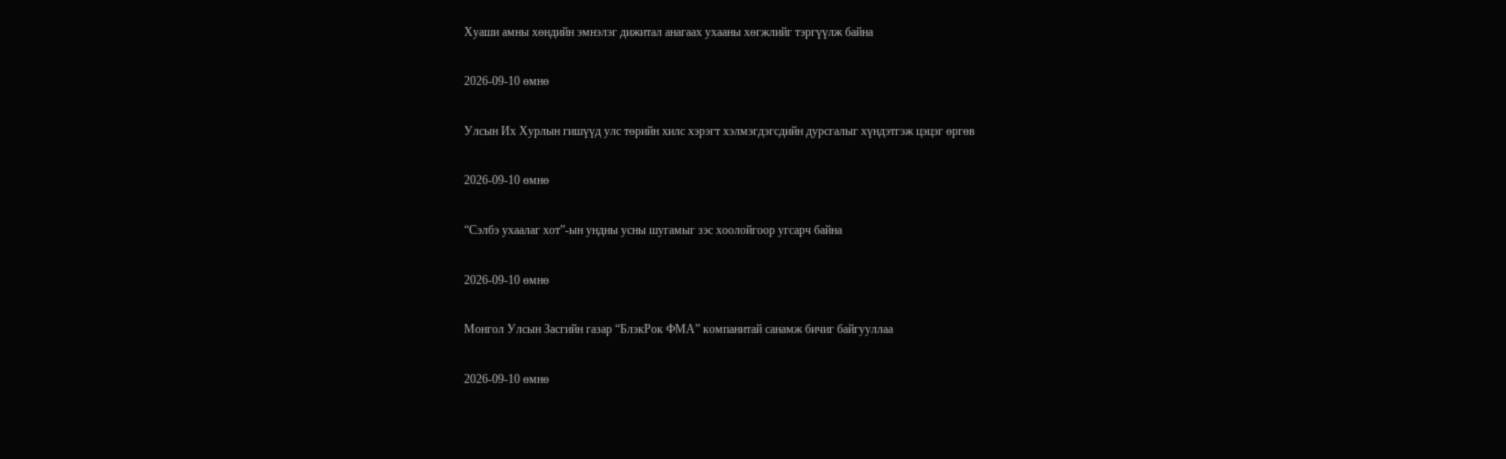Хуаши амны хөндийн эмнэлэг дижитал анагаах ухааны хөгжлийг тэргүүлж байна

2026-09-10 өмнө

Улсын Их Хурлын гишүүд улс төрийн хилс хэрэгт хэлмэгдэгсдийн дурсгалыг хүндэтгэж цэцэг өргөв

2026-09-10 өмнө

“Сэлбэ ухаалаг хот”-ын ундны усны шугамыг зэс хоолойгоор угсарч байна

2026-09-10 өмнө

Монгол Улсын Засгийн газар “БлэкРок ФМА” компанитай санамж бичиг байгууллаа

2026-09-10 өмнө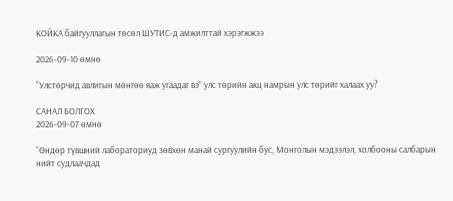КОЙКА байгууллагын төсөл ШУТИС-д амжилттай хэрэгжжээ

2026-09-10 өмнө

“Улстөрчид авлигын мөнгөө яаж угаадаг вэ” улс төрийн акц намрын улс төрийг халаах уу?

САНАЛ БОЛГОХ
2026-09-07 өмнө

“Өндөр түвшний лабораториуд зөвхөн манай сургуулийн бус, Монголын мэдээлэл, холбооны салбарын нийт судлаачдад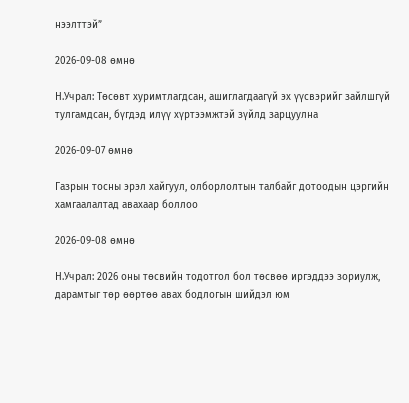нээлттэй”

2026-09-08 өмнө

Н.Учрал: Төсөвт хуримтлагдсан, ашиглагдаагүй эх үүсвэрийг зайлшгүй тулгамдсан, бүгдэд илүү хүртээмжтэй зүйлд зарцуулна

2026-09-07 өмнө

Газрын тосны эрэл хайгуул, олборлолтын талбайг дотоодын цэргийн хамгаалалтад авахаар боллоо

2026-09-08 өмнө

Н.Учрал: 2026 оны төсвийн тодотгол бол төсвөө иргэддээ зориулж, дарамтыг төр өөртөө авах бодлогын шийдэл юм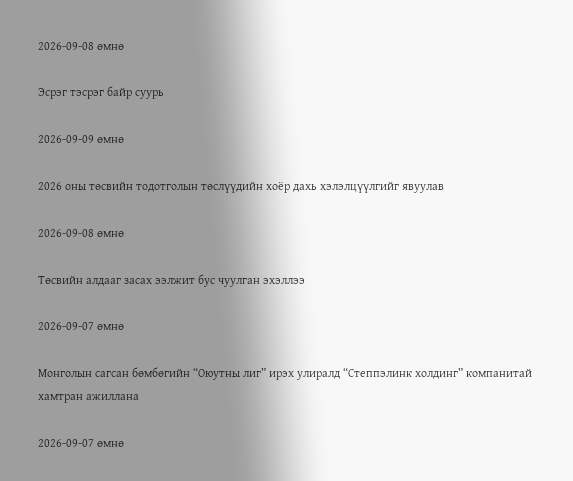2026-09-08 өмнө

Эсрэг тэсрэг байр суурь

2026-09-09 өмнө

2026 оны төсвийн тодотголын төслүүдийн хоёр дахь хэлэлцүүлгийг явуулав

2026-09-08 өмнө

Төсвийн алдааг засах ээлжит бус чуулган эхэллээ

2026-09-07 өмнө

Монголын сагсан бөмбөгийн “Оюутны лиг” ирэх улиралд “Степпэлинк холдинг” компанитай хамтран ажиллана

2026-09-07 өмнө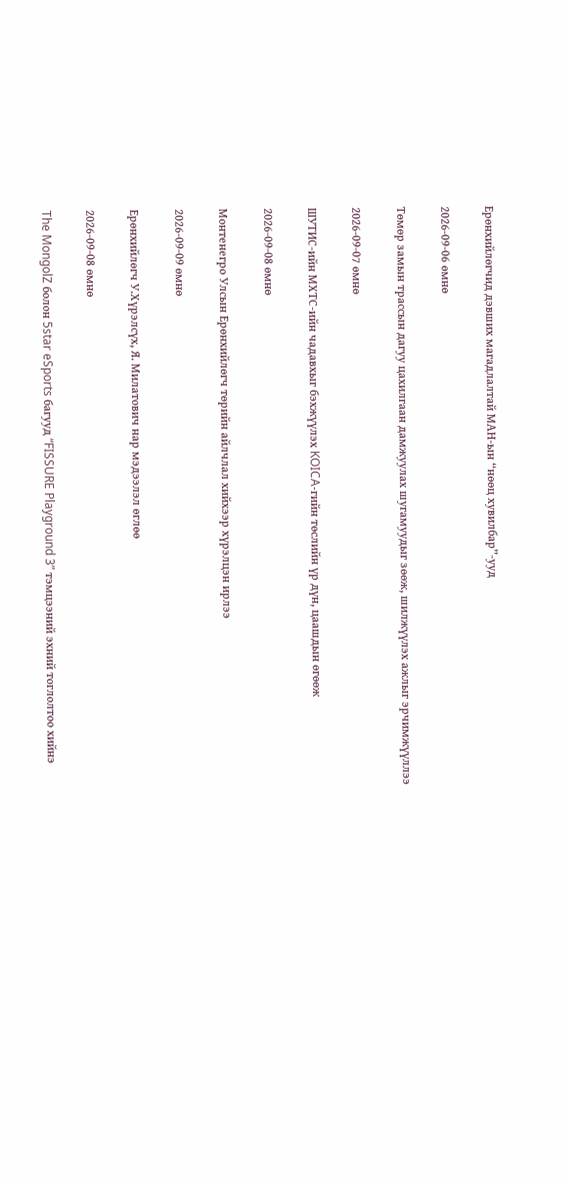Ерөнхийлөгчид дэвших магадлалтай МАН-ын “нөөц хувилбар”-ууд

2026-09-06 өмнө

Төмөр замын трассын дагуу цахилгаан дамжуулах шугамуудыг зөөж, шилжүүлэх ажлыг эрчимжүүллээ

2026-09-07 өмнө

ШУТИС-ийн МХТС-ийн чадавхыг бэхжүүлэх KOICA-гийн төслийн үр дүн, цаашдын өгөөж

2026-09-08 өмнө

Монтенегро Улсын Ерөнхийлөгч төрийн айлчлал хийхээр хүрэлцэн ирлээ

2026-09-09 өмнө

Ерөнхийлөгч У.Хүрэлсүх, Я. Милатович нар мэдээлэл өглөө

2026-09-08 өмнө

The MongolZ болон 5star eSports багууд “FISSURE Playground 3” тэмцээний эхний тоглолтоо хийнэ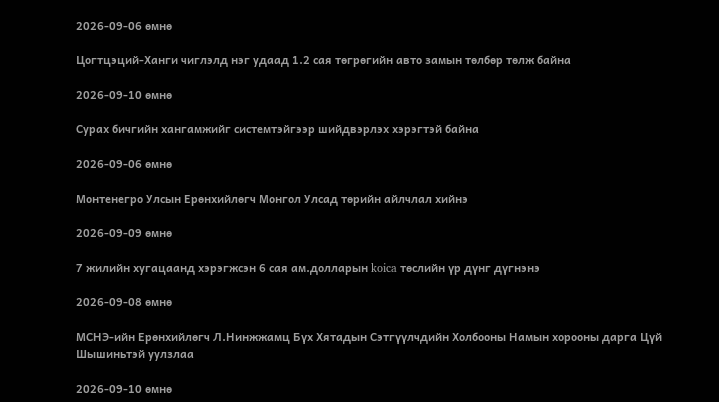2026-09-06 өмнө

Цогтцэций-Ханги чиглэлд нэг удаад 1.2 сая төгрөгийн авто замын төлбөр төлж байна

2026-09-10 өмнө

Сурах бичгийн хангамжийг системтэйгээр шийдвэрлэх хэрэгтэй байна

2026-09-06 өмнө

Монтенегро Улсын Ерөнхийлөгч Монгол Улсад төрийн айлчлал хийнэ

2026-09-09 өмнө

7 жилийн хугацаанд хэрэгжсэн 6 сая ам.долларын koica төслийн үр дүнг дүгнэнэ

2026-09-08 өмнө

МСНЭ-ийн Ерөнхийлөгч Л.Нинжжамц Бүх Хятадын Сэтгүүлчдийн Холбооны Намын хорооны дарга Цүй Шышиньтэй уулзлаа

2026-09-10 өмнө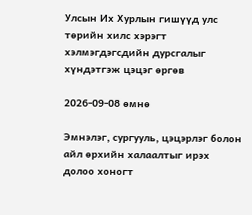Улсын Их Хурлын гишүүд улс төрийн хилс хэрэгт хэлмэгдэгсдийн дурсгалыг хүндэтгэж цэцэг өргөв

2026-09-08 өмнө

Эмнэлэг, сургууль, цэцэрлэг болон айл өрхийн халаалтыг ирэх долоо хоногт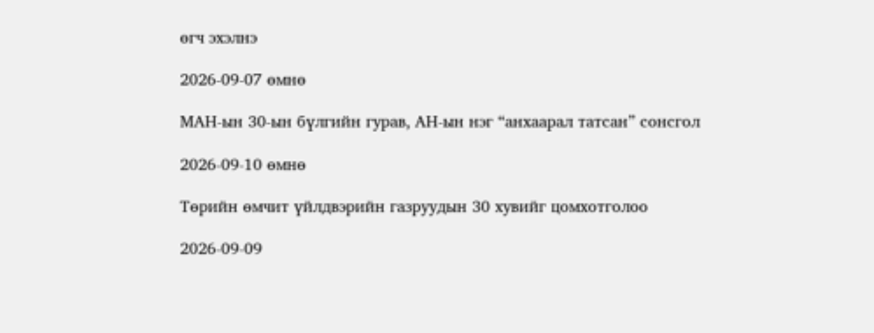өгч эхэлнэ

2026-09-07 өмнө

МАН-ын 30-ын бүлгийн гурав, АН-ын нэг “анхаарал татсан” сонсгол

2026-09-10 өмнө

Төрийн өмчит үйлдвэрийн газруудын 30 хувийг цомхотголоо

2026-09-09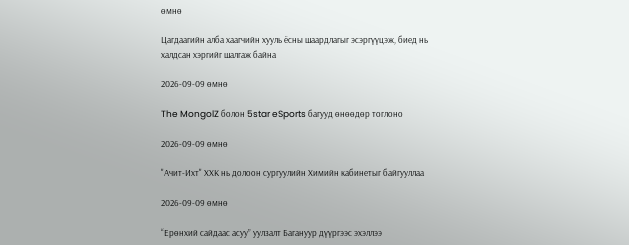өмнө

Цагдаагийн алба хаагчийн хууль ёсны шаардлагыг эсэргүүцэж, биед нь халдсан хэргийг шалгаж байна

2026-09-09 өмнө

The MongolZ болон 5star eSports багууд өнөөдөр тоглоно

2026-09-09 өмнө

"Ачит-Ихт" ХХК нь долоон сургуулийн Химийн кабинетыг байгууллаа

2026-09-09 өмнө

“Ерөнхий сайдаас асуу” уулзалт Багануур дүүргээс эхэллээ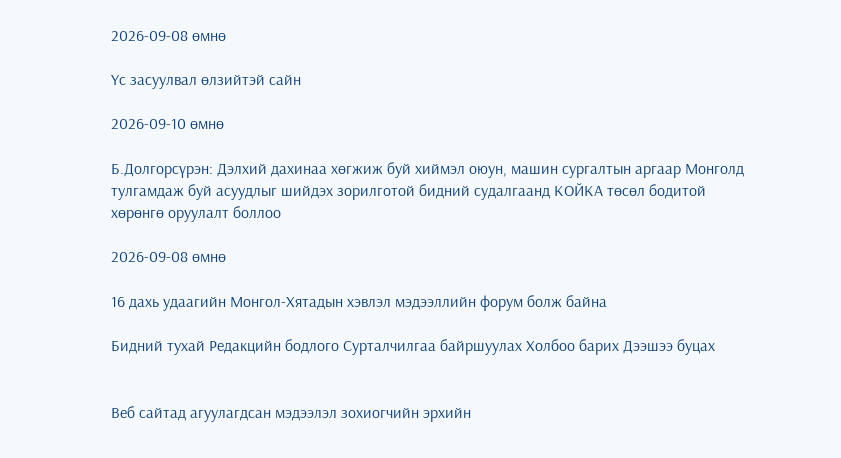2026-09-08 өмнө

Үс засуулвал өлзийтэй сайн

2026-09-10 өмнө

Б.Долгорсүрэн: Дэлхий дахинаа хөгжиж буй хиймэл оюун, машин сургалтын аргаар Монголд тулгамдаж буй асуудлыг шийдэх зорилготой бидний судалгаанд КОЙКА төсөл бодитой хөрөнгө оруулалт боллоо

2026-09-08 өмнө

16 дахь удаагийн Монгол-Хятадын хэвлэл мэдээллийн форум болж байна

Бидний тухай Редакцийн бодлого Сурталчилгаа байршуулах Холбоо барих Дээшээ буцах


Веб сайтад агуулагдсан мэдээлэл зохиогчийн эрхийн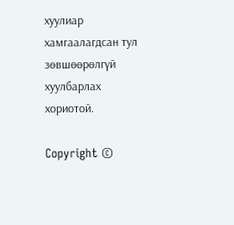хуулиар хамгаалагдсан тул зөвшөөрөлгүй хуулбарлах хориотой.

Copyright ©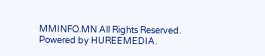MMINFO.MN All Rights Reserved. Powered by HUREEMEDIA.